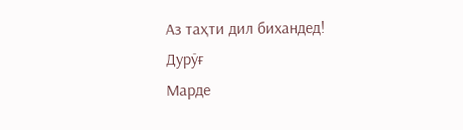Аз таҳти дил бихандед!
Дурӯғ
Марде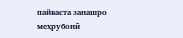пайваста занашро меҳрубонӣ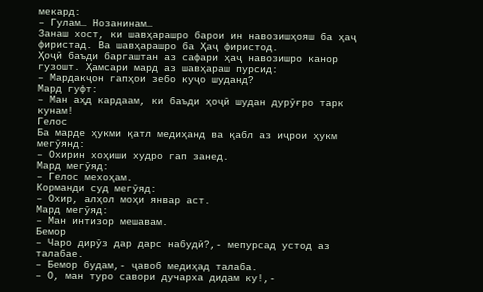мекард:
– Гулам… Нозанинам…
Занаш хост, ки шавҳарашро барои ин навозишҳояш ба ҳаҷ фиристад. Ва шавҳарашро ба Ҳаҷ фиристод.
Ҳоҷӣ баъди баргаштан аз сафари ҳаҷ навозишро канор гузошт. Ҳамсари мард аз шавҳараш пурсид:
– Мардакҷон гапҳои зебо куҷо шуданд?
Мард гуфт:
– Ман аҳд кардаам, ки баъди ҳоҷӣ шудан дурӯғро тарк кунам!
Гелос
Ба марде ҳукми қатл медиҳанд ва қабл аз иҷрои ҳукм мегӯянд:
– Охирин хоҳиши худро гап занед.
Мард мегӯяд:
– Гелос мехоҳам.
Корманди суд мегӯяд:
– Охир, алҳол моҳи январ аст.
Мард мегӯяд:
– Ман интизор мешавам.
Бемор
– Чаро дирӯз дар дарс набудӣ?,- мепурсад устод аз талабае.
– Бемор будам,- ҷавоб медиҳад талаба.
– О, ман туро савори дучарха дидам ку!,-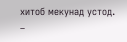хитоб мекунад устод.
–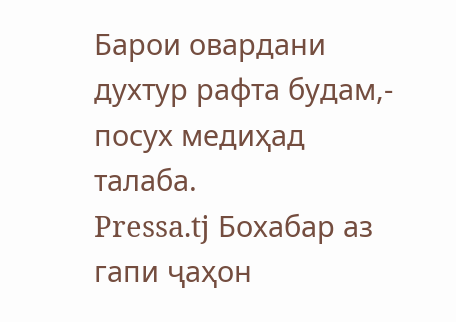Барои овардани духтур рафта будам,- посух медиҳад талаба.
Pressa.tj Бохабар аз гапи ҷаҳон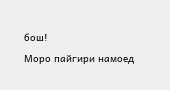бош!
Моро пайгири намоед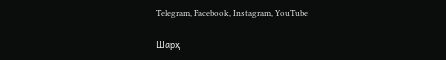Telegram, Facebook, Instagram, YouTube

Шарҳ